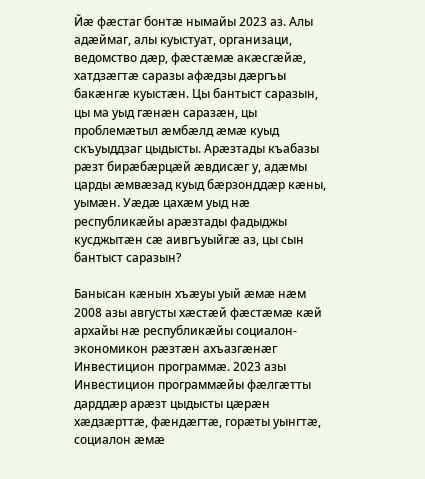Йæ фæстаг бонтæ нымайы 2023 аз. Алы адæймаг, алы куыстуат, организаци, ведомство дæр, фæстæмæ акæсгæйæ, хатдзæгтæ саразы афæдзы дæргъы бакæнгæ куыстæн. Цы бантыст саразын, цы ма уыд гæнæн саразæн, цы проблемæтыл æмбæлд æмæ куыд скъуыддзаг цыдысты. Арæзтады къабазы рæзт бирæбæрцæй æвдисæг у, адæмы царды æмвæзад куыд бæрзонддæр кæны, уымæн. Уæдæ цахæм уыд нæ республикæйы арæзтады фадыджы кусджытæн сæ аивгъуыйгæ аз, цы сын бантыст саразын?

Банысан кæнын хъæуы уый æмæ нæм 2008 азы августы хæстæй фæстæмæ кæй архайы нæ республикæйы социалон-экономикон рæзтæн ахъазгæнæг Инвестицион программæ. 2023 азы Инвестицион программæйы фæлгæтты  дарддæр арæзт цыдысты цæрæн хæдзæрттæ, фæндæгтæ, горæты уынгтæ, социалон æмæ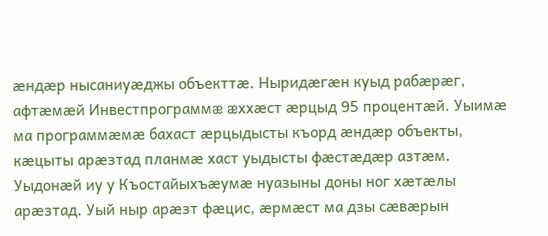æндæр нысаниуæджы объекттæ. Ныридæгæн куыд рабæрæг, афтæмæй Инвестпрограммæ æххæст æрцыд 95 процентæй. Уыимæ ма программæмæ бахаст æрцыдысты къорд æндæр объекты, кæцыты арæзтад планмæ хаст уыдысты фæстæдæр азтæм. Уыдонæй иу у Къостайыхъæумæ нуазыны доны ног хæтæлы арæзтад. Уый ныр арæзт фæцис, æрмæст ма дзы сæвæрын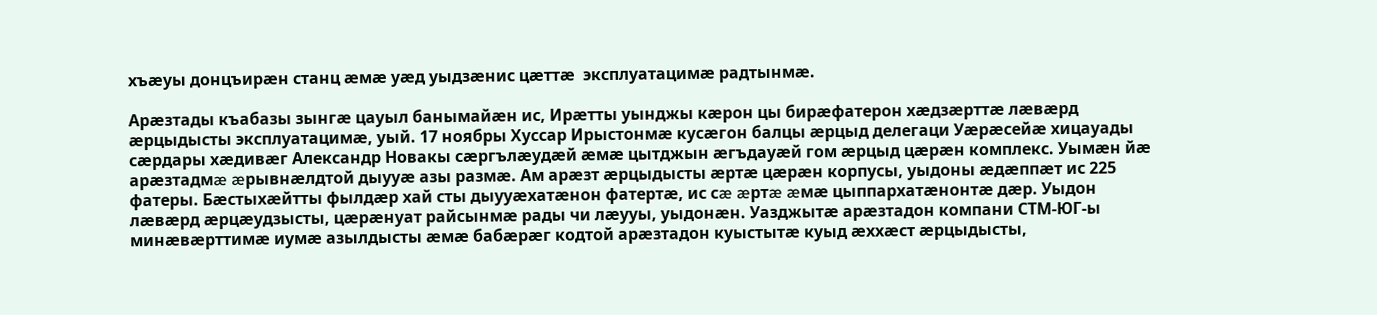хъæуы донцъирæн станц æмæ уæд уыдзæнис цæттæ  эксплуатацимæ радтынмæ.

Арæзтады къабазы зынгæ цауыл банымайæн ис, Ирæтты уынджы кæрон цы бирæфатерон хæдзæрттæ лæвæрд æрцыдысты эксплуатацимæ, уый. 17 ноябры Хуссар Ирыстонмæ кусæгон балцы æрцыд делегаци Уæрæсейæ хицауады сæрдары хæдивæг Александр Новакы сæргълæудæй æмæ цытджын æгъдауæй гом æрцыд цæрæн комплекс. Уымæн йæ  арæзтадмæ æрывнæлдтой дыууæ азы размæ. Ам арæзт æрцыдысты æртæ цæрæн корпусы, уыдоны æдæппæт ис 225 фатеры. Бæстыхæйтты фылдæр хай сты дыууæхатæнон фатертæ, ис сæ æртæ æмæ цыппархатæнонтæ дæр. Уыдон лæвæрд æрцæудзысты, цæрæнуат райсынмæ рады чи лæууы, уыдонæн. Уазджытæ арæзтадон компани СТМ-ЮГ-ы минæвæрттимæ иумæ азылдысты æмæ бабæрæг кодтой арæзтадон куыстытæ куыд æххæст æрцыдысты,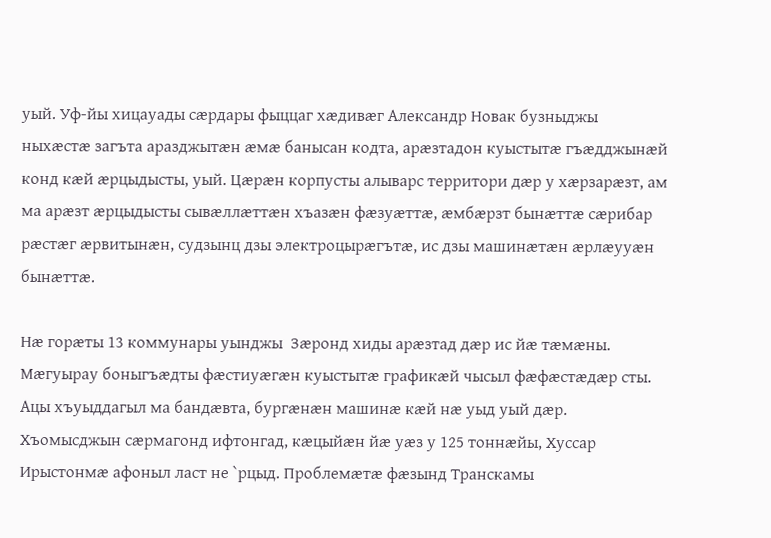уый. Уф-йы хицауады сæрдары фыццаг хæдивæг Александр Новак бузныджы ныхæстæ загъта аразджытæн æмæ банысан кодта, арæзтадон куыстытæ гъæдджынæй конд кæй æрцыдысты, уый. Цæрæн корпусты алыварс территори дæр у хæрзарæзт, ам ма арæзт æрцыдысты сывæллæттæн хъазæн фæзуæттæ, æмбæрзт бынæттæ сæрибар рæстæг æрвитынæн, судзынц дзы электроцырæгътæ, ис дзы машинæтæн æрлæууæн бынæттæ.

Нæ горæты 13 коммунары уынджы  Зæронд хиды арæзтад дæр ис йæ тæмæны. Мæгуырау боныгъæдты фæстиуæгæн куыстытæ графикæй чысыл фæфæстæдæр сты. Ацы хъуыддагыл ма бандæвта, бургæнæн машинæ кæй нæ уыд уый дæр. Хъомысджын сæрмагонд ифтонгад, кæцыйæн йæ уæз у 125 тоннæйы, Хуссар Ирыстонмæ афоныл ласт не `рцыд. Проблемæтæ фæзынд Транскамы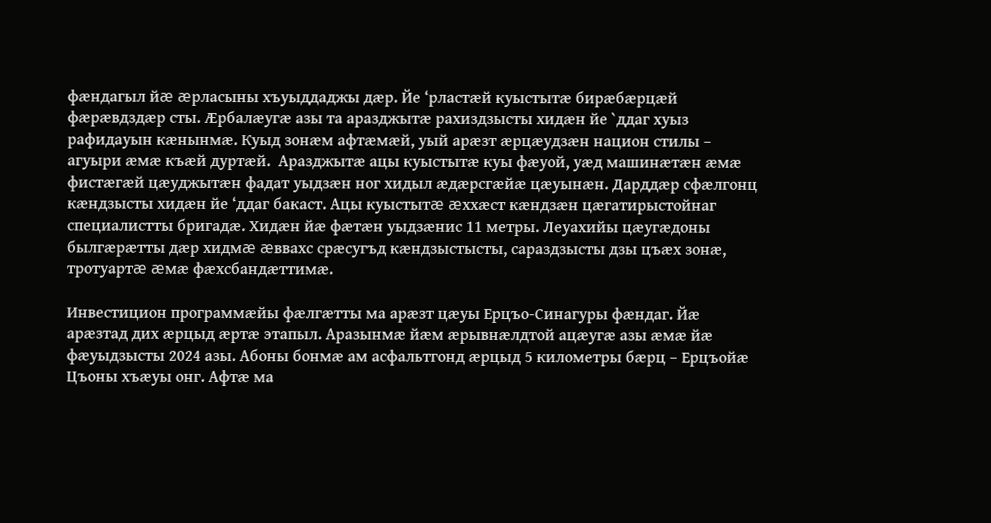фæндагыл йæ æрласыны хъуыддаджы дæр. Йе ‘рластæй куыстытæ бирæбæрцæй фæрæвдздæр сты. Æрбалæугæ азы та аразджытæ рахиздзысты хидæн йе `ддаг хуыз рафидауын кæнынмæ. Куыд зонæм афтæмæй, уый арæзт æрцæудзæн национ стилы – агуыри æмæ къæй дуртæй.  Аразджытæ ацы куыстытæ куы фæуой, уæд машинæтæн æмæ фистæгæй цæуджытæн фадат уыдзæн ног хидыл æдæрсгæйæ цæуынæн. Дарддæр сфæлгонц  кæндзысты хидæн йе ‘ддаг бакаст. Ацы куыстытæ æххæст кæндзæн цæгатирыстойнаг специалистты бригадæ. Хидæн йæ фæтæн уыдзæнис 11 метры. Леуахийы цæугæдоны былгæрæтты дæр хидмæ æввахс срæсугъд кæндзыстысты, сараздзысты дзы цъæх зонæ, тротуартæ æмæ фæхсбандæттимæ.

Инвестицион программæйы фæлгæтты ма арæзт цæуы Ерцъо-Синагуры фæндаг. Йæ арæзтад дих æрцыд æртæ этапыл. Аразынмæ йæм æрывнæлдтой ацæугæ азы æмæ йæ фæуыдзысты 2024 азы. Абоны бонмæ ам асфальтгонд æрцыд 5 километры бæрц – Ерцъойæ Цъоны хъæуы онг. Афтæ ма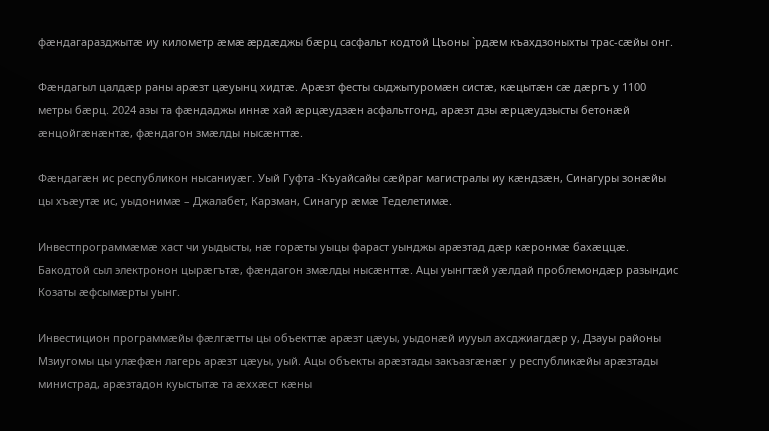фæндагаразджытæ иу километр æмæ æрдæджы бæрц сасфальт кодтой Цъоны `рдæм къахдзоныхты трас-сæйы онг.

Фæндагыл цалдæр раны арæзт цæуынц хидтæ. Арæзт фесты сыджытуромæн систæ, кæцытæн сæ дæргъ у 1100 метры бæрц. 2024 азы та фæндаджы иннæ хай æрцæудзæн асфальтгонд, арæзт дзы æрцæудзысты бетонæй æнцойгæнæнтæ, фæндагон змæлды нысæнттæ.

Фæндагæн ис республикон нысаниуæг. Уый Гуфта -Къуайсайы сæйраг магистралы иу кæндзæн, Синагуры зонæйы цы хъæутæ ис, уыдонимæ – Джалабет, Карзман, Синагур æмæ Теделетимæ.

Инвестпрограммæмæ хаст чи уыдысты, нæ горæты уыцы фараст уынджы арæзтад дæр кæронмæ бахæццæ. Бакодтой сыл электронон цырæгътæ, фæндагон змæлды нысæнттæ. Ацы уынгтæй уæлдай проблемондæр разындис Козаты æфсымæрты уынг.

Инвестицион программæйы фæлгæтты цы объекттæ арæзт цæуы, уыдонæй иууыл ахсджиагдæр у, Дзауы районы Мзиугомы цы улæфæн лагерь арæзт цæуы, уый. Ацы объекты арæзтады закъазгæнæг у республикæйы арæзтады министрад, арæзтадон куыстытæ та æххæст кæны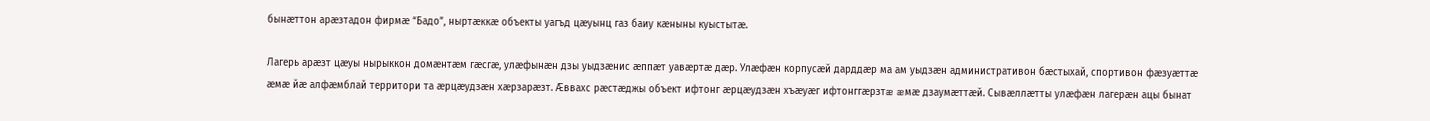бынæттон арæзтадон фирмæ “Бадо”, ныртæккæ объекты уагъд цæуынц газ баиу кæныны куыстытæ.

Лагерь арæзт цæуы нырыккон домæнтæм гæсгæ, улæфынæн дзы уыдзæнис æппæт уавæртæ дæр. Улæфæн корпусæй дарддæр ма ам уыдзæн административон бæстыхай, спортивон фæзуæттæ æмæ йæ алфæмблай территори та æрцæудзæн хæрзарæзт. Æввахс рæстæджы объект ифтонг æрцæудзæн хъæуæг ифтонггæрзтæ æмæ дзаумæттæй. Сывæллæтты улæфæн лагерæн ацы бынат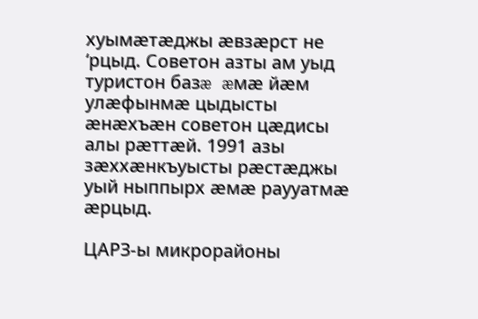хуымæтæджы æвзæрст не ‘рцыд. Советон азты ам уыд туристон базæ æмæ йæм улæфынмæ цыдысты æнæхъæн советон цæдисы алы рæттæй. 1991 азы зæххæнкъуысты рæстæджы уый ныппырх æмæ раууатмæ æрцыд.

ЦАРЗ-ы микрорайоны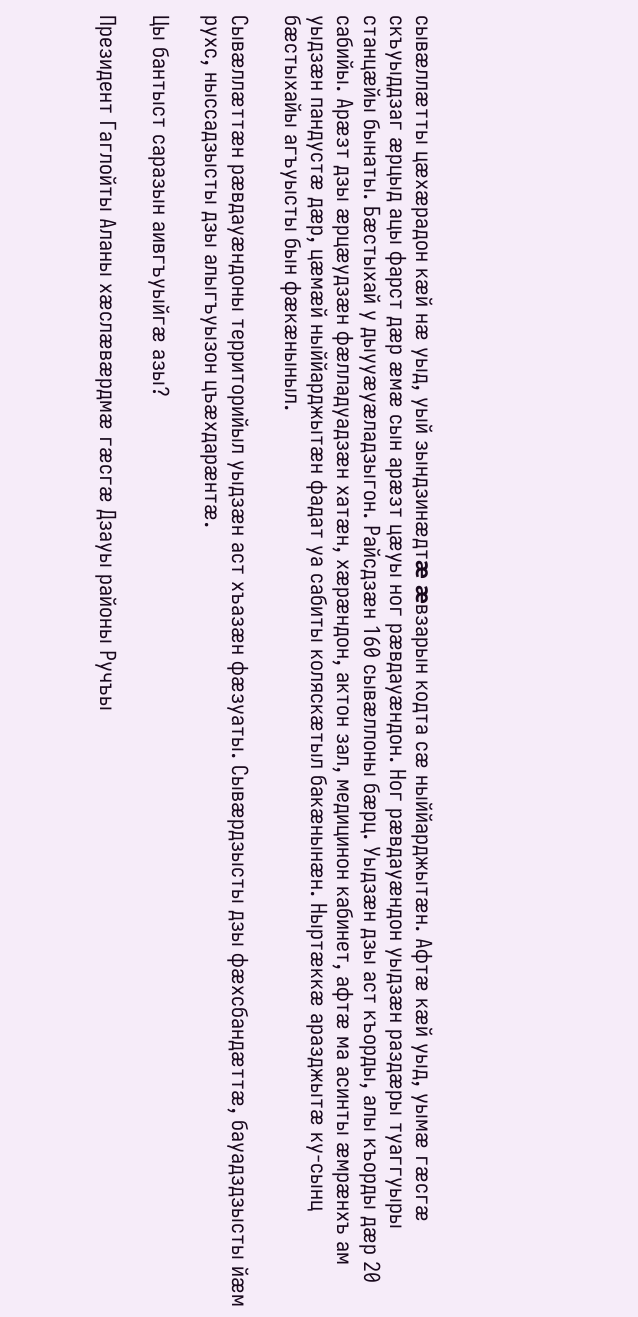сывæллæтты цæхæрадон кæй нæ уыд, уый зындзинæдтæ æвзарын кодта сæ ныййарджытæн. Афтæ кæй уыд, уымæ гæсгæ скъуыддзаг æрцыд ацы фарст дæр æмæ сын арæзт цæуы ног рæвдауæндон. Ног рæвдауæндон уыдзæн раздæры туаггуыры станцæйы бынаты. Бæстыхай у дыууæуæладзыгон. Райсдзæн 160 сывæллоны бæрц. Уыдзæн дзы аст къорды, алы къорды дæр 20 сабийы. Арæзт дзы æрцæудзæн фæлладуадзæн хатæн, хæрæндон, актон зал, медицинон кабинет, афтæ ма асинты æмрæнхъ ам уыдзæн пандустæ дæр, цæмæй ныййарджытæн фадат уа сабиты коляскæтыл бакæнынæн. Ныртæккæ аразджытæ ку-сынц бæстыхайы агъуысты бын фæкæныныл.

Сывæллæттæн рæвдауæндоны территорийыл уыдзæн аст хъазæн фæзуаты. Сывæрдзысты дзы фæхсбандæттæ, бауадздзысты йæм рухс, ныссадзысты дзы алыгъуызон цъæхдарæнтæ.

Цы бантыст саразын аивгъуыйгæ азы?

Президент Гаглойты Аланы хæслæвæрдмæ гæсгæ Дзауы районы Ручъы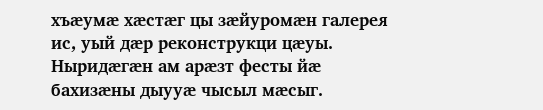хъæумæ хæстæг цы зæйуромæн галерея ис, уый дæр реконструкци цæуы. Ныридæгæн ам арæзт фесты йæ бахизæны дыууæ чысыл мæсыг.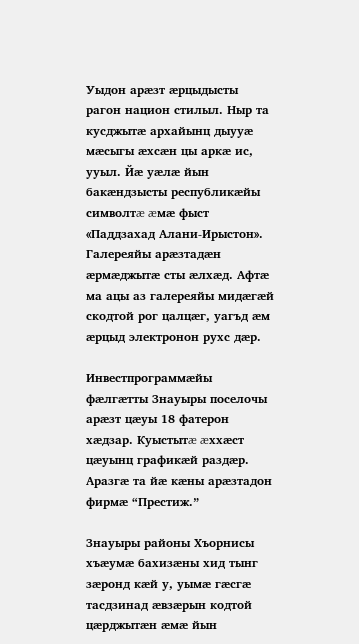Уыдон арæзт æрцыдысты рагон национ стилыл. Ныр та кусджытæ архайынц дыууæ мæсыгы æхсæн цы аркæ ис, ууыл. Йæ уæлæ йын бакæндзысты республикæйы символтæ æмæ фыст «Паддзахад Алани-Ирыстон». Галереяйы арæзтадæн æрмæджытæ сты æлхæд. Афтæ ма ацы аз галереяйы мидæгæй скодтой рог цалцæг, уагъд æм æрцыд электронон рухс дæр.

Инвестпрограммæйы фæлгæтты Знауыры поселочы арæзт цæуы 18 фатерон хæдзар. Куыстытæ æххæст цæуынц графикæй раздæр. Аразгæ та йæ кæны арæзтадон фирмæ “Престиж.”

Знауыры районы Хъорнисы хъæумæ бахизæны хид тынг зæронд кæй у, уымæ гæсгæ тасдзинад æвзæрын кодтой цæрджытæн æмæ йын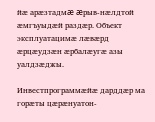йæ арæзтадмæ æрыв-нæлдтой æмгъуыдæй раздæр. Объект эксплуатацимæ лæвæрд æрцæудзæн æрбалæугæ азы уалдзæджы.

Инвестпрограммæйæ дарддæр ма горæты цæрæнуатон-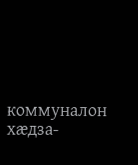коммуналон хæдза-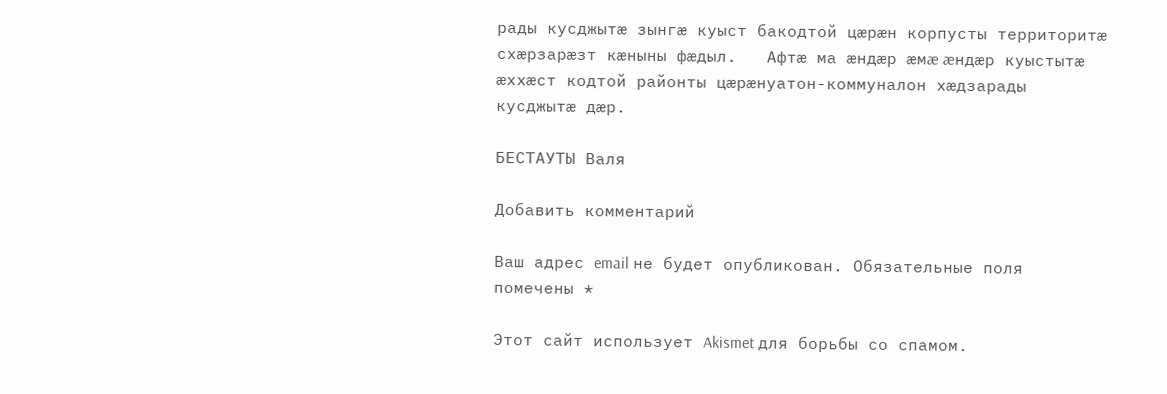рады кусджытæ зынгæ куыст бакодтой цæрæн корпусты территоритæ схæрзарæзт кæныны фæдыл.   Афтæ ма æндæр æмæ æндæр куыстытæ æххæст кодтой районты цæрæнуатон-коммуналон хæдзарады кусджытæ дæр.

БЕСТАУТЫ Валя

Добавить комментарий

Ваш адрес email не будет опубликован. Обязательные поля помечены *

Этот сайт использует Akismet для борьбы со спамом.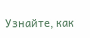Узнайте, как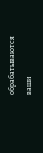обрабатываются ваши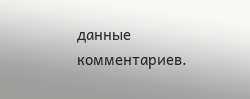данные комментариев.